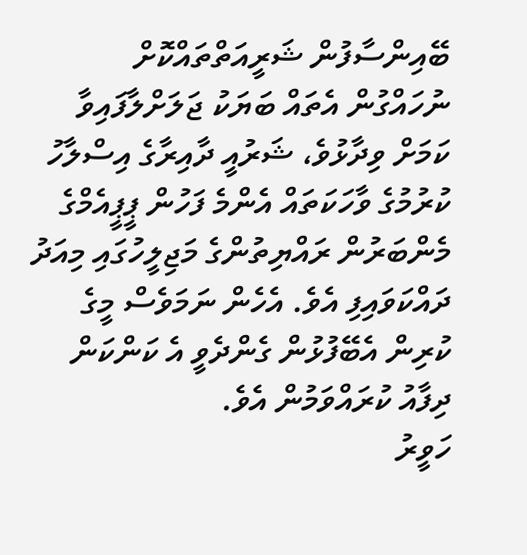ބޭއިންސާފުން ޝަރީއަތްތައްކޮށް ނުހައްގުން އެތައް ބަޔަކު ޖަލަށްލާފައިވާ ކަމަށް ވިދާޅުވެ، ޝަރުއީ ދާއިރާގެ އިސްލާހު ކުރުމުގެ ވާހަކަތައް އެންމެ ފަހުން ޕީޕީއެމްގެ މެންބަރުން ރައްޔިތުންގެ މަޖިލީހުގައި މިއަދު ދައްކަވައިފި އެވެ. އެހެން ނަމަވެސް މީގެ ކުރިން އެބޭފުޅުން ގެންދެވީ އެ ކަންކަން ދިފާއު ކުރައްވަމުން އެވެ.
ހަވީރު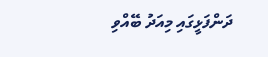ދަންފަޅީގައި މިއަދު ބޭއްވި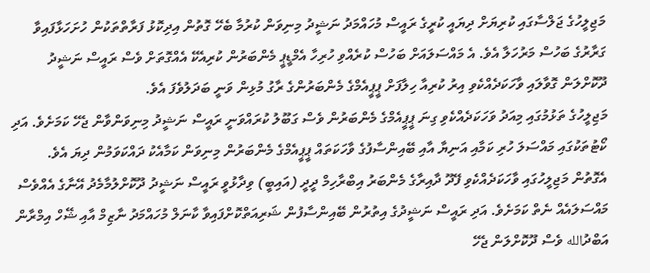މަޖިލީހުގެ ޖަލްސާގައި ކުރިޔަށް ދިޔައީ ކުރީގެ ރައީސް މުހައްމަދު ނަޝީދު މިނިވަން ކުރުމާ ބެހޭ ގޮތުން އިދިކޮޅު ފަރާތްތަކުން ހުށަހަޅާފައިވާ ގަރާރުގެ ބަހުސް މަރުހަލާ އެވެ. އެ މައްސަލައަށް ބަހުސް ކުރެއްވި ހުރިހާ އެމްޑީޕީ މެންބަރުން ކުރިއެކޭ އެއްގޮތަށް ވެސް ރައީސް ނަޝީދު ދޫކޮށްލަން ގޮވާލައި ވާހަކަދެއްކެވި އިރު ކުރިއާ ހިލާފަށް ޕީޕީއެމްގެ މެންބަރުންގެ ރާގު މުޅިން ވަނީ ބަދަލުވެފަ އެވެ.
މަޖިލީހުގެ ތަޅުމުގައި މިއަދު ވަހަކަދެއްކެވި ގިނަ ޕީޕީއެމްގެ މެންބަރުން ވެސް ގަބޫލު ކުރައްވަނީ ރައީސް ނަޝީދު މިނިވަންވާން ޖެހޭ ކަމަށެވެ. އަދި ކޯޓުތަކުގައި މައްސަލަ ހުރި ކަމާއި އަނިޔާ އާއި ބޭއިންސާފުގެ ވާހަކަތައް ޕީޕީއެމްގެ މެންބަރުން މިނިވަން ކަމާއެކު ދައްކަވަމުން ދިޔަ އެވެ.
އެގޮތުން މަޖިލީހުގައި ވާހަކަދެއްކެވި ފޭދޫ ދާއިރާގެ މެންބަރު އިބްރާހިމް ދީދީ (އައިބީ) ވިދާޅުވީ ރައީސް ނަޝީދު ދޫކޮށްލުމާމެދު އޭނާގެ އެއްވެސް މައްސަލައެއް ނެތް ކަމަށެވެ. އަދި ރައީސް ނަޝީދުގެ އިތުރުން ބޭއިންސާފުން ޝަރިއަތްކޮށްފައިވާ ކާނަލް މުހައްމަދު ނާޒިމް އާއި ޝޭހް އިމްރާން އަބްދުالله ވެސް ދޫކޮށްލަން ޖެހޭ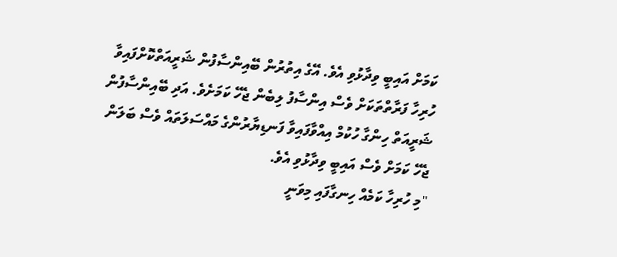ކަމަށް އައިބީ ވިދާޅުވި އެވެ. އޭގެ އިތުރުން ބޭއިންސާފުން ޝަރީއަތްކޮށްފައިވާ ހުރިހާ ފަރާތްތަކަށް ވެސް އިންސާފު ލިބެން ޖެހޭ ކަމަށެވެ. އަދި ބޭއިންސާފުން ޝަރީއަތް ހިންގާ ހުކުމް އިއްވާފައިވާ ފަނޑިޔާރުންގެ މައްސަލަތައް ވެސް ބަލަން ޖެހޭ ކަމަށް ވެސް އައިބީ ވިދާޅުވި އެވެ.
"މި ހުރިހާ ކަމެއް ހިނގާފައި މިވަނީ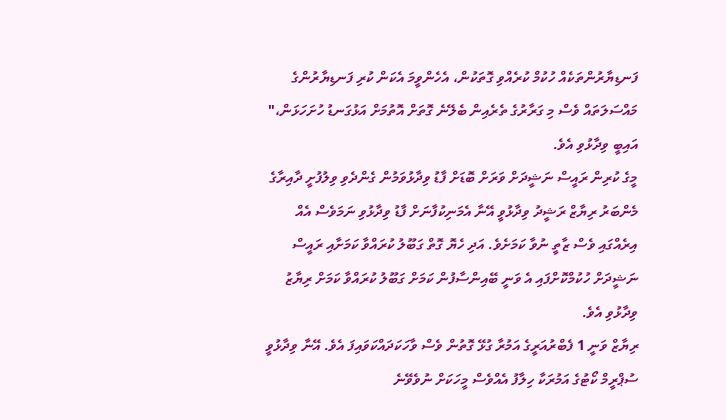ފަނޑިޔާރުންތަކެއް ހުކުމް ކުރެއްވި ގޮތަކުން، އެހެންވީމަ އެކަން ކުރި ފަނޑިޔާރުންގެ މައްސަލަތައް ވެސް މި ގަރާރުގެ ތެރެއިން ބެލޭނެ ގޮތަށް އޮތުމަށް އަޅުގަނޑު ހުށަހަޅަން،" އައިބީ ވިދާޅުވި އެވެ.
މީގެ ކުރިން ރައީސް ނަޝީދަށް ވަރަށް ބޮޑަށް ފާޑު ވިދާޅުވަމުން ގެންދެވި ވިލުފުށީ ދާއިރާގެ މެންބަރު ރިޔާޒް ރަޝީދު ވިދާޅުވީ އޭނާ އެމަނިކުފާނަށް ފާޑު ވިދާޅުވި ނަމަވެސް އެއް އިރެއްގައި ވެސް ޒާތީ ނުވާ ކަމަށެވެ. އަދި ހެޔޮ ގޮތް ގަބޫލު ކުރައްވާ ކަމަށާއި ރައީސް ނަޝީދަށް ހުކުމްކޮށްފައި އެ ވަނީ ބޭއިންސާފުން ކަމަށް ގަބޫލު ކުރައްވާ ކަމަށް ރިޔާޒު ވިދާޅުވި އެވެ.
ރިޔާޒް ވަނީ 1 ފެބްރުއަރީގެ އަމުރާ ގުޅޭ ގޮތުން ވެސް ވާހަކަދައްކަވައިފަ އެވެ. އޭނާ ވިދާޅުވީ ސުޕްރީމް ކޯޓުގެ އަމުރަކާ ހިލާފު އެއްވެސް މީހަކަށް ނުވެވޭނެ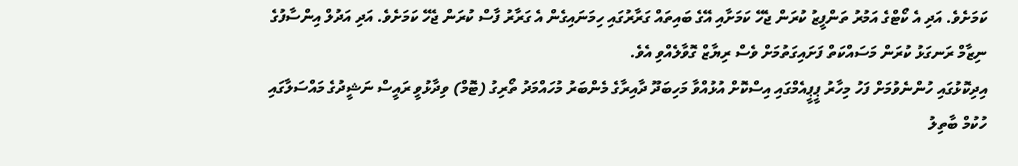ކަމަށެވެ. އަދި އެ ކޯޓްގެ އަމުރު ތަންފީޒު ކުރަން ޖެހޭ ކަމަށާއި އޭގެ ބައިތައް ގަރާރުގައި ހިމަނައިގެން އެ ގަރާރު ފާސް ކުރަން ޖެހޭ ކަމަށެވެ. އަދި އަދުލް އިންސާފުގެ ނިޒާމް ރަނގަޅު ކުރަން މަސައްކަތް ފަށައިގަތުމަށް ވެސް ރިޔާޒް ގޮވާލެއްވި އެވެ.
އިދިކޮޅުގައި ހުންނެވުމަށް ފަހު މިހާރު ޕީޕީއެމްގައި އިސްކޮށް އުޅުއްވާ މަހިބަދޫ ދާއިރާގެ މެންބަރު މުހައްމަދު ތޯރިގު (ޓޮމް) ވިދާޅުވީ ރައީސް ނަޝީދުގެ މައްސަލާގައި ހުކުމް ބާތިލު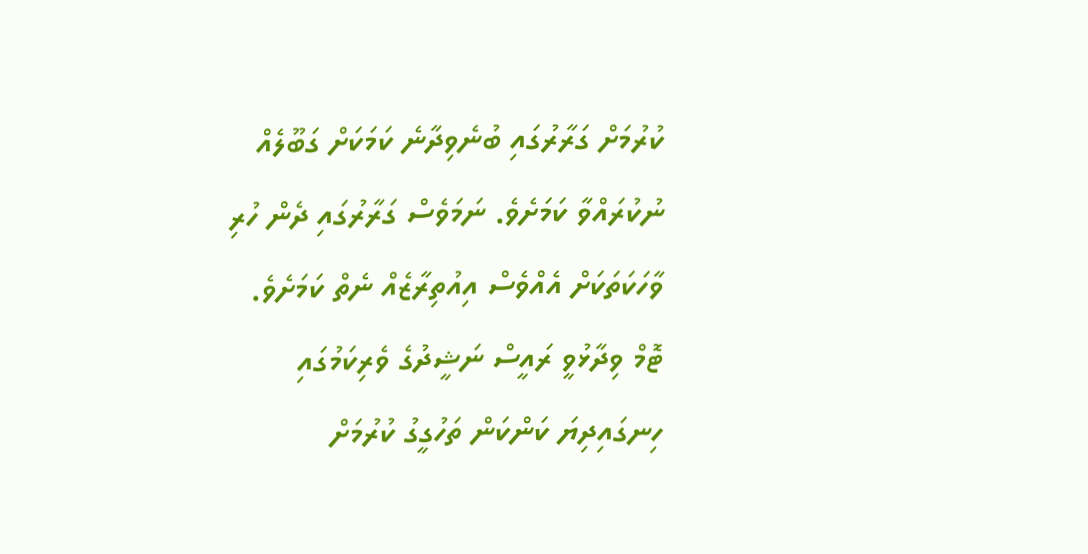ކުރުމަށް ގަރާރުގައި ބުނެވިދާނެ ކަމަކަށް ގަބޫލެއް ނުކުރައްވާ ކަމަށެވެ. ނަމަވެސް ގަރާރުގައި ދެން ހުރި ވާހަކަތަކަށް އެއްވެސް އިއުތިރާޒެއް ނެތް ކަމަށެވެ. ޓޮމް ވިދާޅުވީ ރައީސް ނަޝީދުގެ ވެރިކަމުގައި ހިނގައިދިޔަ ކަންކަން ތަހުގީގު ކުރުމަށް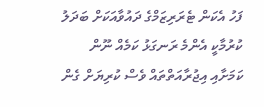ފަހު އެކަން ޓެރަރިޒަމްގެ ދައުވާއަކަށް ބަދަލު ކުރުމާކީ އެންމެ ރަނގަޅު ކަމެއް ނޫން ކަމަށާއި އިޖުރާއަތްތައް ވެސް ކުރިޔަށް ގެން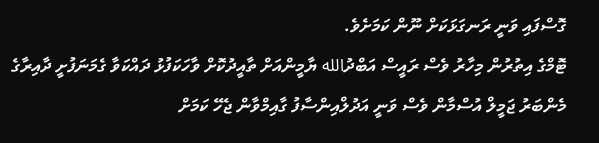ގޮސްފައި ވަނީ ރަނގަޅަކަށް ނޫން ކަމަށެވެ.
ޓޮމްގެ އިތުރުން މިހާރު ވެސް ރައީސް އަބްދުالله ޔާމީންއަށް ތާއީދުކޮށް ވާހަކަފުޅު ދައްކަވާ ގެމަނަފުށީ ދާއިރާގެ މެންބަރު ޖަމީލް އުސްމާން ވެސް ވަނީ އަދުލްއިންސާފު ގާއިމްވާން ޖެހޭ ކަމަށް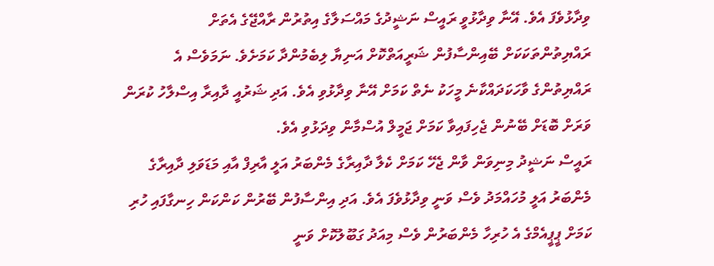ވިދާޅުވެފަ އެވެ. އޭނާ ވިދާޅުވީ ރައީސް ނަޝީދުގެ މައްސަލާގެ އިތުރުން ރާއްޖޭގެ އެތަށް ރައްޔިތުންތަކަކަށް ބޭއިންސާފުން ޝަރީއަތްކޮށް އަނިޔާ ލިބެމުންދާ ކަމަށެވެ. ނަމަވެސް އެ ރައްޔިތުންގެ ވާހަކަދައްކާނެ މީހަކު ނެތް ކަމަށް އޭނާ ވިދާޅުވި އެވެ. އަދި ޝަރުއީ ދާއިރާ އިސްލާހު ކުރަން ވަރަށް ބޮޑަށް ބޭނުން ޖެހިފައިވާ ކަމަށް ޖަމީލް އުސްމާން ވިދަޅުވި އެވެ.
ރައީސް ނަޝީދު މިނިވަން ވާން ޖެހޭ ކަމަށް ކެލާ ދާއިރާގެ މެންބަރު އަލީ އާރިފް އާއި މަޑަވަލި ދާއިރާގެ މެންބަރު އަލީ މުހައްމަދު ވެސް ވަނީ ވިދާޅުވެފަ އެވެ. އަދި އިންސާފުން ބޭރުން ކަންކަން ހިނގާފައި ހުރި ކަމަށް ޕީޕީއެމްގެ އެ ހުރިހާ މެންބަރުން ވެސް މިއަދު ގަބޫލުކޮށް ވަނީ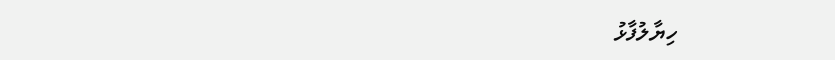ހިޔާލުފާޅު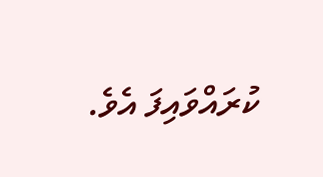ކުރައްވައިފަ އެވެ.